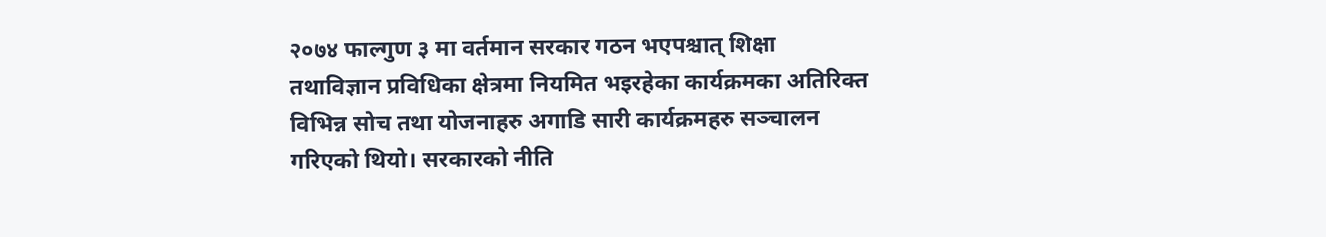२०७४ फाल्गुण ३ मा वर्तमान सरकार गठन भएपश्चात् शिक्षा तथाविज्ञान प्रविधिका क्षेत्रमा नियमित भइरहेका कार्यक्रमका अतिरिक्त विभिन्न सोच तथा योजनाहरु अगाडि सारी कार्यक्रमहरु सञ्चालन गरिएको थियो। सरकारको नीति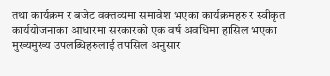तथा कार्यक्रम र बजेट वक्तव्यमा समावेश भएका कार्यक्रमहरु र स्वीकृत कार्ययोजनाका आधारमा सरकारको एक वर्ष अवधिमा हासिल भएका मुख्यमुख्य उपलब्धिहरुलाई तपसिल अनुसार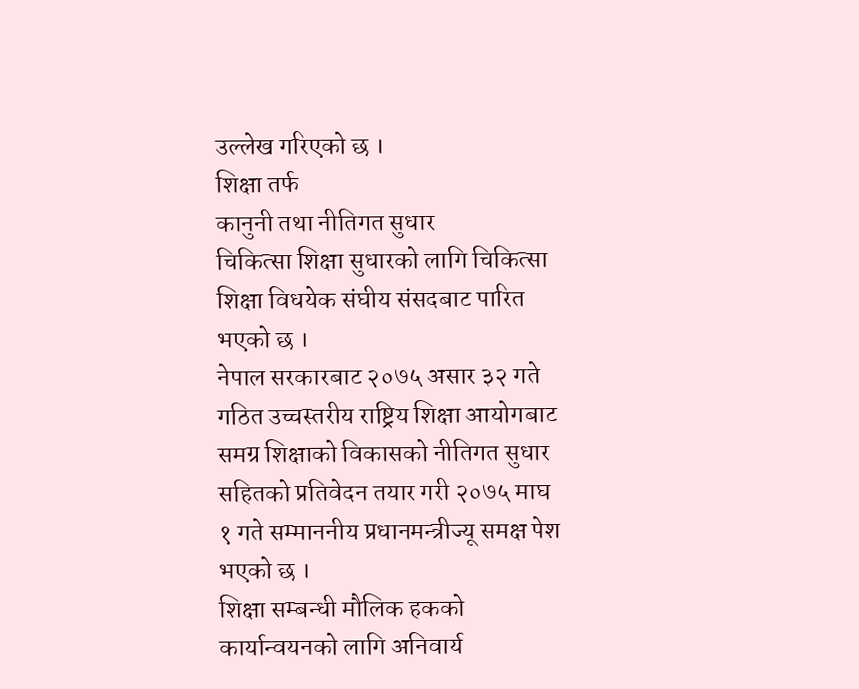उल्लेख गरिएको छ ।
शिक्षा तर्फ
कानुनी तथा नीतिगत सुधार
चिकित्सा शिक्षा सुधारको लागि चिकित्सा शिक्षा विधयेक संघीय संसदबाट पारित भएको छ ।
नेपाल सरकारबाट २०७५ असार ३२ गते गठित उच्चस्तरीय राष्ट्रिय शिक्षा आयोगबाट समग्र शिक्षाको विकासको नीतिगत सुधार सहितको प्रतिवेदन तयार गरी २०७५ माघ १ गते सम्माननीय प्रधानमन्त्रीज्यू समक्ष पेश भएको छ ।
शिक्षा सम्बन्धी मौलिक हकको कार्यान्वयनको लागि अनिवार्य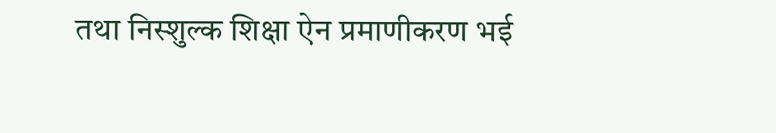तथा निस्शुल्क शिक्षा ऐन प्रमाणीकरण भई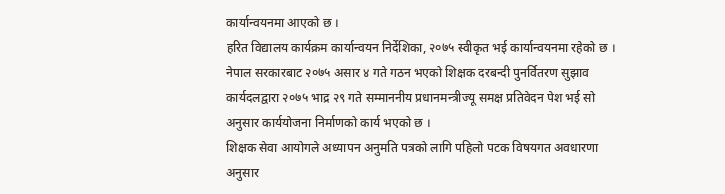कार्यान्वयनमा आएको छ ।
हरित विद्यालय कार्यक्रम कार्यान्वयन निर्देशिका, २०७५ स्वीकृत भई कार्यान्वयनमा रहेको छ ।
नेपाल सरकारबाट २०७५ असार ४ गते गठन भएको शिक्षक दरबन्दी पुनर्वितरण सुझाव कार्यदलद्वारा २०७५ भाद्र २९ गते सम्माननीय प्रधानमन्त्रीज्यू समक्ष प्रतिवेदन पेश भई सो अनुसार कार्ययोजना निर्माणको कार्य भएको छ ।
शिक्षक सेवा आयोगले अध्यापन अनुमति पत्रको लागि पहिलो पटक विषयगत अवधारणा अनुसार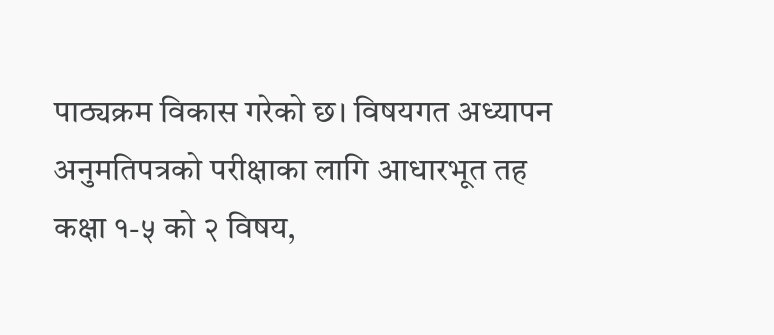पाठ्यक्रम विकास गरेको छ। विषयगत अध्यापन अनुमतिपत्रको परीक्षाका लागि आधारभूत तह कक्षा १-५ को २ विषय,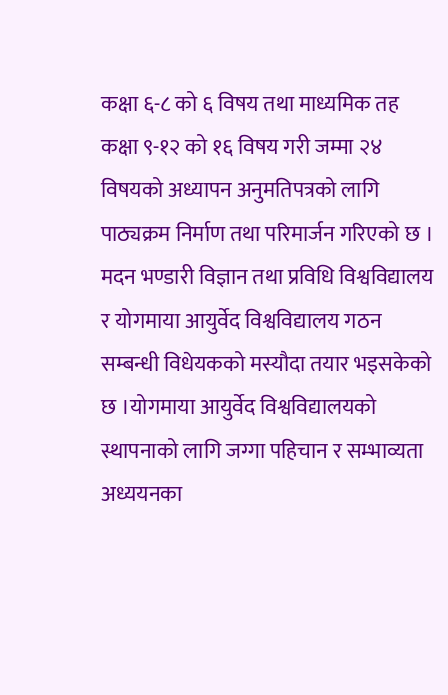कक्षा ६-८ को ६ विषय तथा माध्यमिक तह कक्षा ९-१२ को १६ विषय गरी जम्मा २४ विषयको अध्यापन अनुमतिपत्रको लागि पाठ्यक्रम निर्माण तथा परिमार्जन गरिएको छ ।
मदन भण्डारी विज्ञान तथा प्रविधि विश्वविद्यालय र योगमाया आयुर्वेद विश्वविद्यालय गठन सम्बन्धी विधेयकको मस्यौदा तयार भइसकेको छ ।योगमाया आयुर्वेद विश्वविद्यालयको स्थापनाको लागि जग्गा पहिचान र सम्भाव्यता अध्ययनका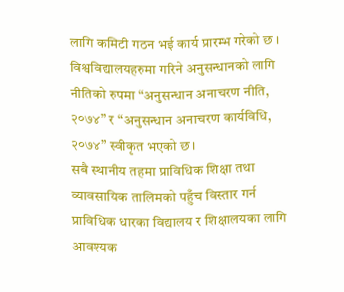लागि कमिटी गठन भई कार्य प्रारम्भ गरेको छ ।
विश्वविद्यालयहरुमा गरिने अनुसन्धानको लागि नीतिको रुपमा “अनुसन्धान अनाचरण नीति, २०७४” र “अनुसन्धान अनाचरण कार्यविधि, २०७४” स्वीकृत भएको छ।
सबै स्थानीय तहमा प्राविधिक शिक्षा तथा व्यावसायिक तालिमको पहुँच विस्तार गर्न प्राविधिक धारका विद्यालय र शिक्षालयका लागि आवश्यक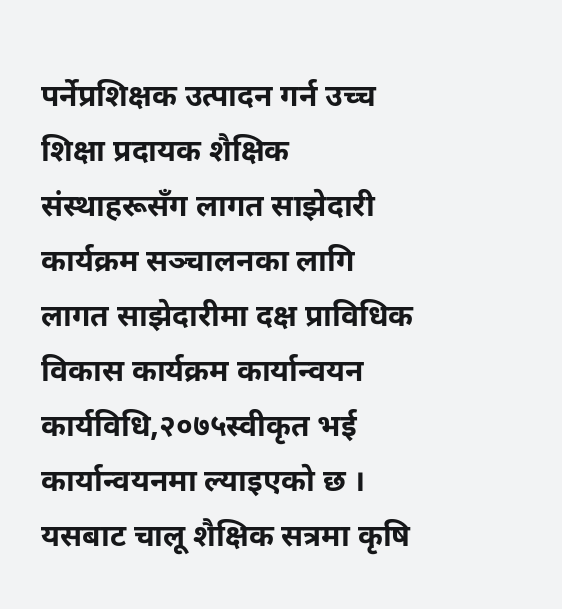पर्नेप्रशिक्षक उत्पादन गर्न उच्च शिक्षा प्रदायक शैक्षिक संस्थाहरूसँग लागत साझेदारी कार्यक्रम सञ्चालनका लागि लागत साझेदारीमा दक्ष प्राविधिक विकास कार्यक्रम कार्यान्वयन कार्यविधि,२०७५स्वीकृत भई कार्यान्वयनमा ल्याइएको छ । यसबाट चालू शैक्षिक सत्रमा कृषि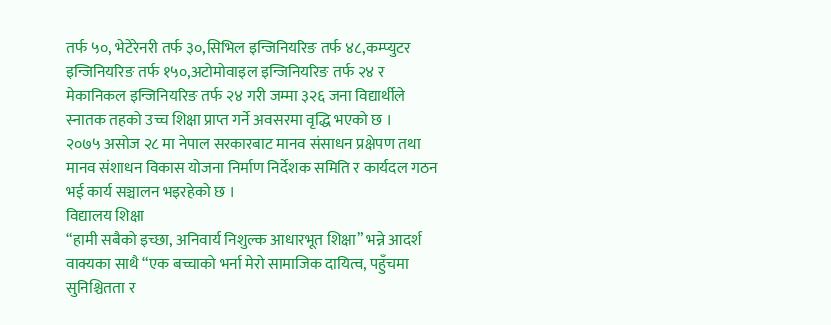तर्फ ५०, भेटेरेनरी तर्फ ३०,सिभिल इन्जिनियरिङ तर्फ ४८,कम्प्युटर इन्जिनियरिङ तर्फ १५०,अटोमोवाइल इन्जिनियरिङ तर्फ २४ र मेकानिकल इन्जिनियरिङ तर्फ २४ गरी जम्मा ३२६ जना विद्यार्थीले स्नातक तहको उच्च शिक्षा प्राप्त गर्ने अवसरमा वृद्धि भएको छ ।
२०७५ असोज २८ मा नेपाल सरकारबाट मानव संसाधन प्रक्षेपण तथा मानव संशाधन विकास योजना निर्माण निर्देशक समिति र कार्यदल गठन भई कार्य सञ्चालन भइरहेको छ ।
विद्यालय शिक्षा
“हामी सबैको इच्छा, अनिवार्य निशुल्क आधारभूत शिक्षा” भन्ने आदर्श वाक्यका साथै “एक बच्चाको भर्ना मेरो सामाजिक दायित्व, पहुँचमा सुनिश्चितता र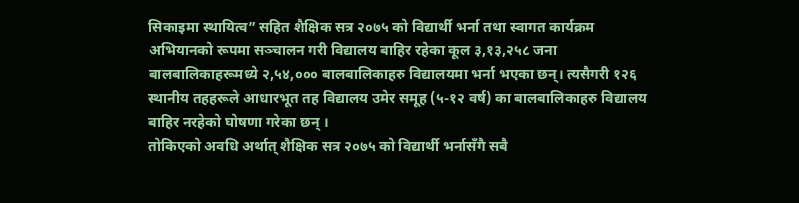सिकाइमा स्थायित्व” सहित शैक्षिक सत्र २०७५ को विद्यार्थी भर्ना तथा स्वागत कार्यक्रम अभियानको रूपमा सञ्चालन गरी विद्यालय बाहिर रहेका कूल ३,१३,२५८ जना बालबालिकाहरूमध्ये २,५४,००० बालबालिकाहरु विद्यालयमा भर्ना भएका छन्। त्यसैगरी १२६ स्थानीय तहहरूले आधारभूत तह विद्यालय उमेर समूह (५-१२ वर्ष) का बालबालिकाहरु विद्यालय बाहिर नरहेको घोषणा गरेका छन् ।
तोकिएको अवधि अर्थात् शैक्षिक सत्र २०७५ को विद्यार्थी भर्नासँगै सबै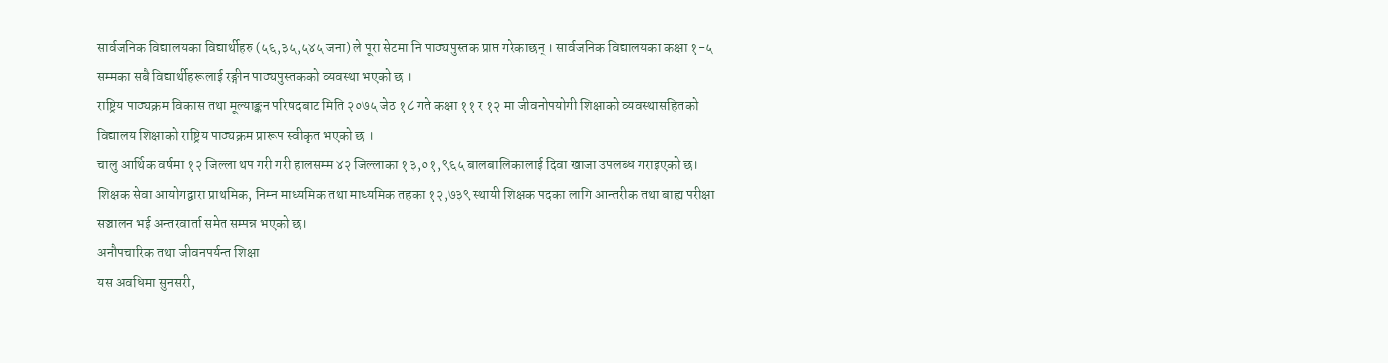सार्वजनिक विद्यालयका विद्यार्थीहरु (५६,३५,५४५ जना) ले पूरा सेटमा नि पाठ्यपुस्तक प्राप्त गरेकाछन् । सार्वजनिक विद्यालयका कक्षा १-५ सम्मका सबै विद्यार्थीहरूलाई रङ्गीन पाठ्यपुस्तकको व्यवस्था भएको छ ।
राष्ट्रिय पाठ्यक्रम विकास तथा मूल्याङ्कन परिषदबाट मिति २०७५ जेठ १८ गते कक्षा ११ र १२ मा जीवनोपयोगी शिक्षाको व्यवस्थासहितको विद्यालय शिक्षाको राष्ट्रिय पाठ्यक्रम प्रारूप स्वीकृत भएको छ ।
चालु आर्थिक वर्षमा १२ जिल्ला थप गरी गरी हालसम्म ४२ जिल्लाका १३,०१,९६५ बालबालिकालाई दिवा खाजा उपलब्ध गराइएको छ।
शिक्षक सेवा आयोगद्वारा प्राथमिक, निम्न माध्यमिक तथा माध्यमिक तहका १२,७३९ स्थायी शिक्षक पदका लागि आन्तरीक तथा बाह्य परीक्षा सञ्चालन भई अन्तरवार्ता समेत सम्पन्न भएको छ।
अनौपचारिक तथा जीवनपर्यन्त शिक्षा
यस अवधिमा सुनसरी,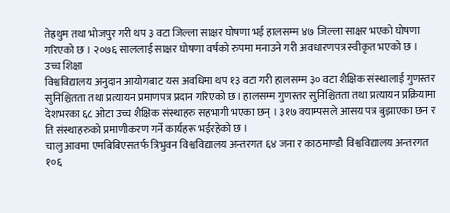तेह्रथुम तथा भोजपुर गरी थप ३ वटा जिल्ला साक्षर घोषणा भई हालसम्म ४७ जिल्ला साक्षर भएको घोषणा गरिएको छ । २०७६ साललाई साक्षर घोषणा वर्षको रुपमा मनाउने गरी अवधारणपत्र स्वीकृत भएको छ ।
उच्च शिक्षा
विश्वविद्यालय अनुदान आयोगबाट यस अवधिमा थप १३ वटा गरी हालसम्म ३० वटा शैक्षिक संस्थालाई गुणस्तर सुनिश्चितता तथा प्रत्यायन प्रमाणपत्र प्रदान गरिएको छ। हालसम्म गुणस्तर सुनिश्चितता तथा प्रत्यायन प्रक्रियामा देशभरका ६८ ओटा उच्च शैक्षिक संस्थाहरु सहभागी भएका छन् । ३१७ क्याम्पसले आसय पत्र बुझाएका छन र ति संस्थाहरुको प्रमाणीकरण गर्ने कार्यहरू भईरहेको छ ।
चालु आवमा एमबिबिएसतर्फ त्रिभुवन विश्वविद्यालय अन्तरगत ६४ जना र काठमाण्डौ विश्वविद्यालय अन्तरगत १०६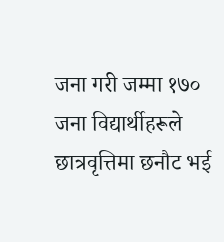जना गरी जम्मा १७० जना विद्यार्थीहरूले छात्रवृत्तिमा छनौट भई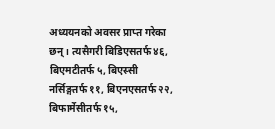अध्ययनको अवसर प्राप्त गरेका छन् । त्यसैगरी बिडिएसतर्फ ४६, बिएमटीतर्फ ५, बिएस्सी नर्सिङ्गतर्फ ११, बिएनएसतर्फ २२, बिफार्मेसीतर्फ १५,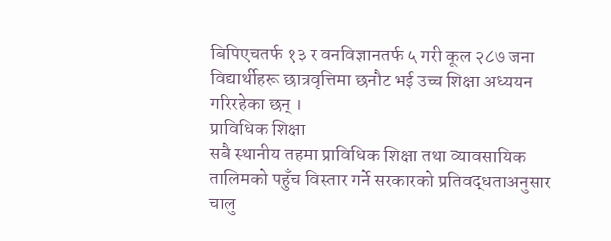बिपिएचतर्फ १३ र वनविज्ञानतर्फ ५ गरी कूल २८७ जना विद्यार्थीहरू छात्रवृत्तिमा छनौट भई उच्च शिक्षा अध्ययन गरिरहेका छन् ।
प्राविधिक शिक्षा
सबै स्थानीय तहमा प्राविधिक शिक्षा तथा व्यावसायिक तालिमको पहुँच विस्तार गर्ने सरकारको प्रतिवद्धताअनुसार चालु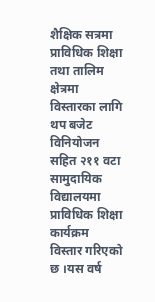शैक्षिक सत्रमा प्राविधिक शिक्षा तथा तालिम क्षेत्रमा विस्तारका लागि थप बजेट विनियोजन सहित २११ वटा सामुदायिक विद्यालयमा प्राविधिक शिक्षा कार्यक्रम विस्तार गरिएको छ ।यस वर्ष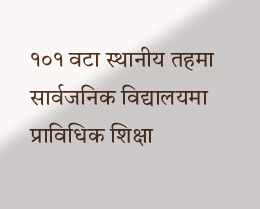१०१ वटा स्थानीय तहमा सार्वजनिक विद्यालयमा प्राविधिक शिक्षा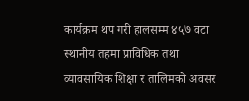कार्यक्रम थप गरी हालसम्म ४५७ वटा स्थानीय तहमा प्राविधिक तथा व्यावसायिक शिक्षा र तालिमको अवसर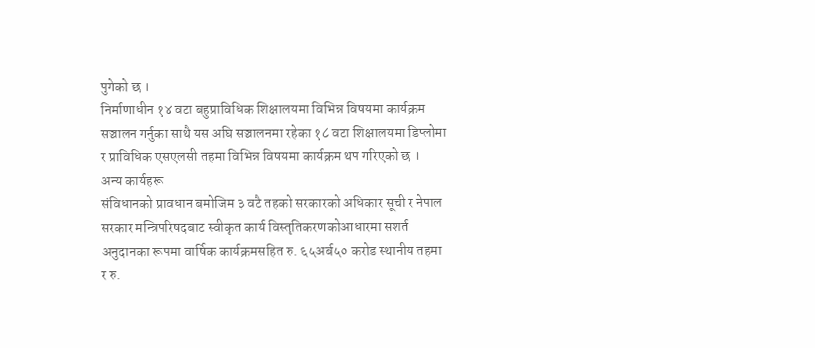पुगेको छ ।
निर्माणाधीन १४ वटा बहुप्राविधिक शिक्षालयमा विभिन्न विषयमा कार्यक्रम सञ्चालन गर्नुका साथै यस अघि सञ्चालनमा रहेका १८ वटा शिक्षालयमा डिप्लोमा र प्राविधिक एसएलसी तहमा विभिन्न विषयमा कार्यक्रम थप गरिएको छ ।
अन्य कार्यहरू
संविधानको प्रावधान बमोजिम ३ वटै तहको सरकारको अधिकार सूची र नेपाल सरकार मन्त्रिपरिषदबाट स्वीकृत कार्य विस्तृतिकरणकोआधारमा सशर्त अनुदानका रूपमा वार्षिक कार्यक्रमसहित रु. ६५अर्ब५० करोड स्थानीय तहमा र रु.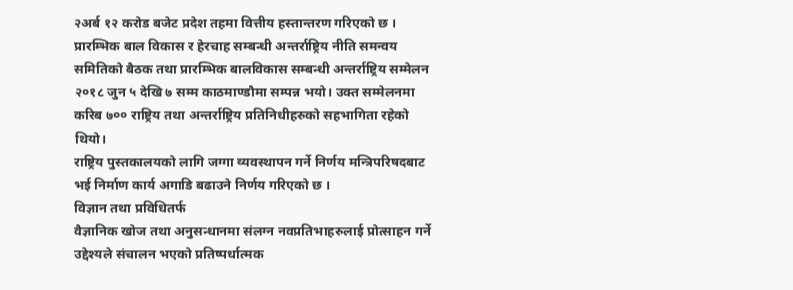२अर्ब १२ करोड बजेट प्रदेश तहमा वित्तीय हस्तान्तरण गरिएको छ ।
प्रारम्भिक बाल विकास र हेरचाह सम्बन्धी अन्तर्राष्ट्रिय नीति समन्वय समितिको बैठक तथा प्रारम्भिक बालविकास सम्बन्धी अन्तर्राष्ट्रिय सम्मेलन २०१८ जुन ५ देखि ७ सम्म काठमाण्डौमा सम्पन्न भयो। उक्त सम्मेलनमा करिब ७०० राष्ट्रिय तथा अन्तर्राष्ट्रिय प्रतिनिधीहरुको सहभागिता रहेको थियो।
राष्ट्रिय पुस्तकालयको लागि जग्गा व्यवस्थापन गर्ने निर्णय मन्त्रिपरिषदबाट भई निर्माण कार्य अगाडि बढाउने निर्णय गरिएको छ ।
विज्ञान तथा प्रविधितर्फ
वैज्ञानिक खोज तथा अनुसन्धानमा संलग्न नवप्रतिभाहरुलाई प्रोत्साहन गर्ने उद्देश्यले संचालन भएको प्रतिष्पर्धात्मक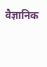वैज्ञानिक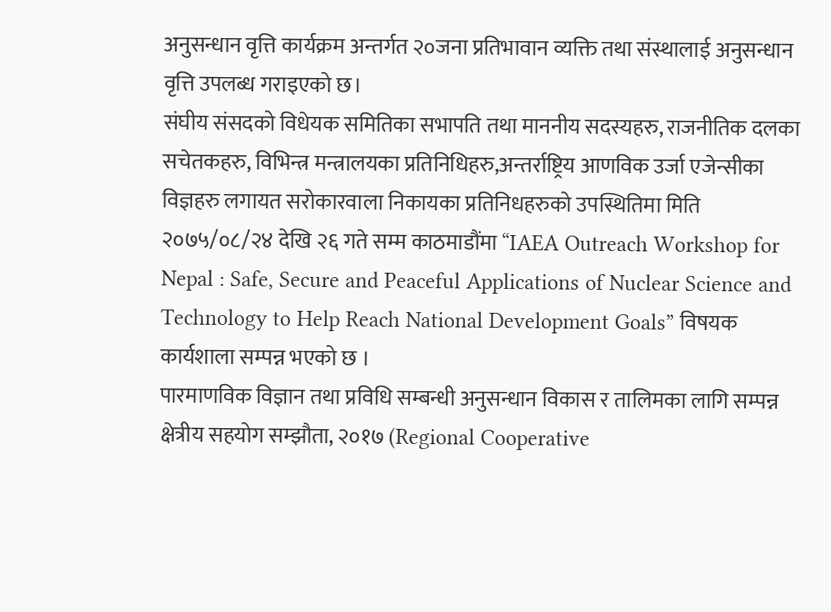अनुसन्धान वृत्ति कार्यक्रम अन्तर्गत २०जना प्रतिभावान व्यक्ति तथा संस्थालाई अनुसन्धान वृत्ति उपलब्ध गराइएको छ।
संघीय संसदको विधेयक समितिका सभापति तथा माननीय सदस्यहरु, राजनीतिक दलका सचेतकहरु, विभिन्त्र मन्त्रालयका प्रतिनिधिहरु,अन्तर्राष्ट्रिय आणविक उर्जा एजेन्सीका विज्ञहरु लगायत सरोकारवाला निकायका प्रतिनिधहरुको उपस्थितिमा मिति २०७५/०८/२४ देखि २६ गते सम्म काठमाडौंमा “IAEA Outreach Workshop for Nepal : Safe, Secure and Peaceful Applications of Nuclear Science and Technology to Help Reach National Development Goals” विषयक कार्यशाला सम्पन्न भएको छ ।
पारमाणविक विज्ञान तथा प्रविधि सम्बन्धी अनुसन्धान विकास र तालिमका लागि सम्पन्न क्षेत्रीय सहयोग सम्झौता, २०१७ (Regional Cooperative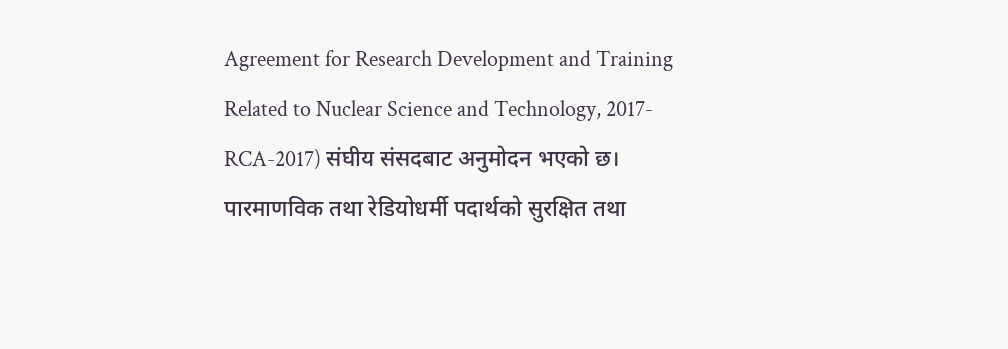Agreement for Research Development and Training Related to Nuclear Science and Technology, 2017- RCA-2017) संघीय संसदबाट अनुमोदन भएको छ।
पारमाणविक तथा रेडियोधर्मी पदार्थको सुरक्षित तथा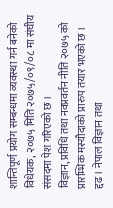शान्तिपूर्ण प्रयोग सम्बन्धमा व्यवस्था गर्न बनेको विधेयक, २०७५ मिति २०७५/०९/०८ मा संघीय संसदमा पेश गरिएको छ ।
विज्ञान, प्रविधि तथा नवप्रवर्तन नीति २०७५ को प्रारम्भिक मस्यौदाको प्रारुप तयार भएको छ ।
द्दढ। नेपाल विज्ञान तथा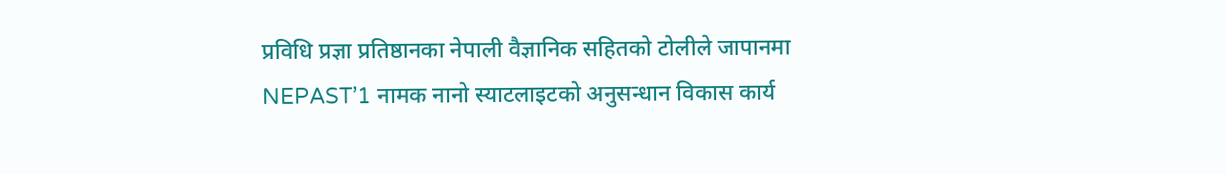प्रविधि प्रज्ञा प्रतिष्ठानका नेपाली वैज्ञानिक सहितको टोलीले जापानमा NEPAST’1 नामक नानो स्याटलाइटको अनुसन्धान विकास कार्य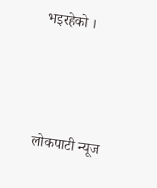भइरहेको ।



लोकपाटी न्यूज